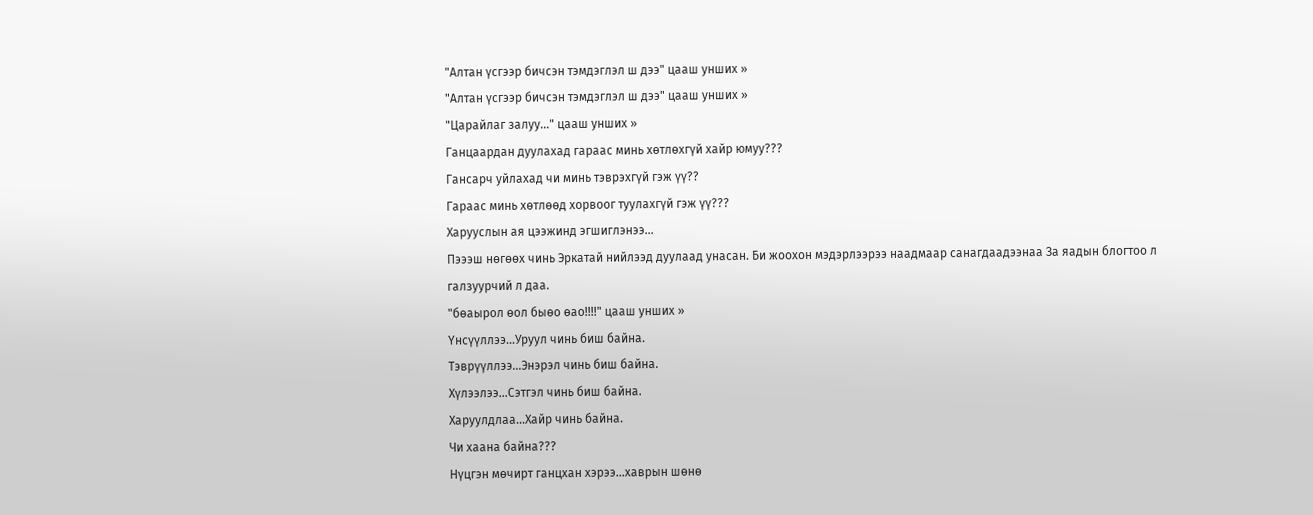"Алтан үсгээр бичсэн тэмдэглэл ш дээ" цааш унших »
"Алтан үсгээр бичсэн тэмдэглэл ш дээ" цааш унших »
"Царайлаг залуу..." цааш унших »
Ганцаардан дуулахад гараас минь хөтлөхгүй хайр юмуу???
Гансарч уйлахад чи минь тэврэхгүй гэж үү??
Гараас минь хөтлөөд хорвоог туулахгүй гэж үү???
Харууслын ая цээжинд эгшиглэнээ...
Пэээш нөгөөх чинь Эркатай нийлээд дуулаад унасан. Би жоохон мэдэрлээрээ наадмаар санагдаадээнаа За яадын блогтоо л галзуурчий л даа.
"бөаырол өол быөо өао!!!!" цааш унших »
Үнсүүллээ...Уруул чинь биш байна.
Тэврүүллээ...Энэрэл чинь биш байна.
Хүлээлээ...Сэтгэл чинь биш байна.
Харуулдлаа...Хайр чинь байна.
Чи хаана байна???
Нүцгэн мөчирт ганцхан хэрээ...хаврын шөнө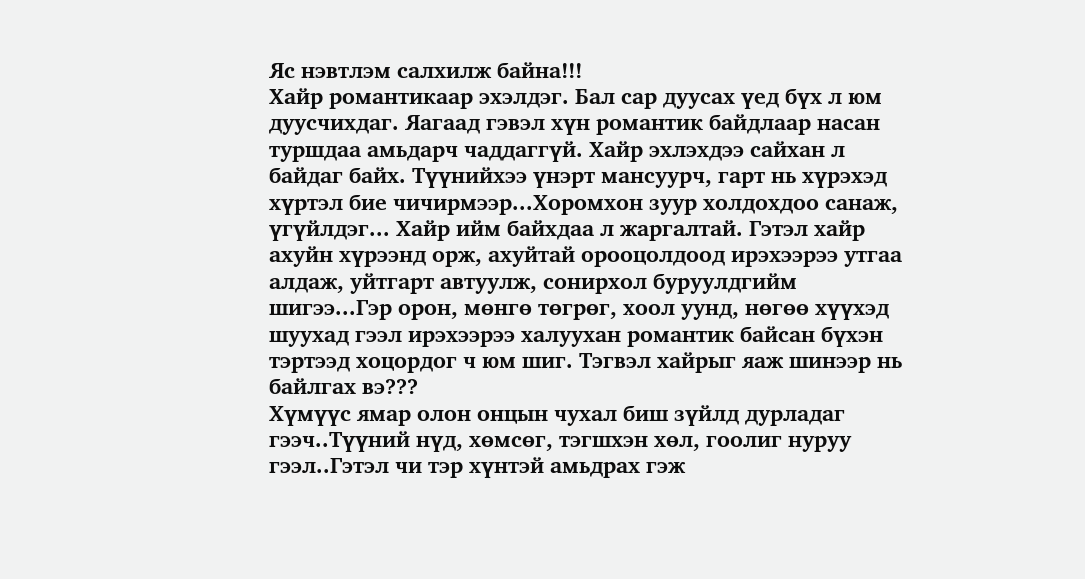Яс нэвтлэм салхилж байна!!!
Хайр романтикаар эхэлдэг. Бал сар дуусах үед бүх л юм дуусчихдаг. Яагаад гэвэл хүн романтик байдлаар насан туршдаа амьдарч чаддаггүй. Хайр эхлэхдээ сайхан л байдаг байх. Түүнийхээ үнэрт мансуурч, гарт нь хүрэхэд хүртэл бие чичирмээр...Хоромхон зуур холдохдоо санаж, үгүйлдэг... Хайр ийм байхдаа л жаргалтай. Гэтэл хайр ахуйн хүрээнд орж, ахуйтай орооцолдоод ирэхээрээ утгаа алдаж, уйтгарт автуулж, сонирхол буруулдгийм шигээ...Гэр орон, мөнгө төгрөг, хоол уунд, нөгөө хүүхэд шуухад гээл ирэхээрээ халуухан романтик байсан бүхэн тэртээд хоцордог ч юм шиг. Тэгвэл хайрыг яаж шинээр нь байлгах вэ???
Хүмүүс ямар олон онцын чухал биш зүйлд дурладаг гээч..Түүний нүд, хөмсөг, тэгшхэн хөл, гоолиг нуруу гээл..Гэтэл чи тэр хүнтэй амьдрах гэж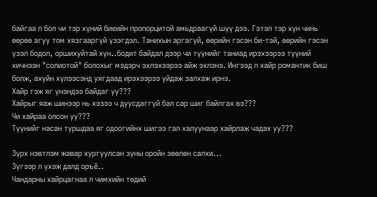байгаа л бол чи тэр хүний биеийн пропорцитой амьдраагүй шүү дээ. Гэтэл тэр хүн чинь өөрөө агуу том хязгааргүй үзэгдэл. Танихын аргагүй, өөрийн гэсэн би-тэй, өөрийн гэсэн үзэл бодол, оршихуйтай хүн..бодит байдал дээр чи түүнийг таниад ирэхээрээ түүний хичнээн "солиотой" болохыг мэдэрч эхлэхээрээ айж эхлэнэ. Ингээд л хайр романтик биш болж, ахуйн хүлээсэнд уягдаад ирэхээрээ уйдаж залхаж ирнэ.
Хайр гэж яг үнэндээ байдаг уу???
Хайрыг яаж шинээр нь хэзээ ч дуусдаггүй бал сар шиг байлгах вэ???
Чи хайраа олсон уу???
Түүнийг насан туршдаа яг одоогийнх шигээ гал халуунаар хайрлаж чадах уу???

Зүрх нэвтлэм жавар хургуулсан зуны оройн зөөлөн салхи...
Зүгээр л үхэж далд оръё..
Чандарны хайрцагнаа л чимхийн төдий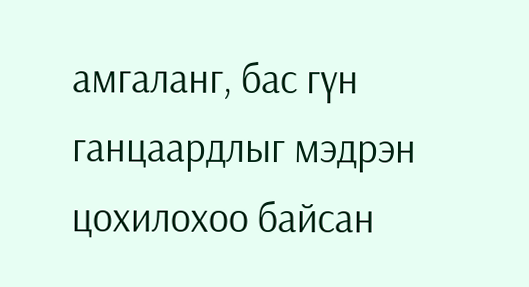амгаланг, бас гүн ганцаардлыг мэдрэн цохилохоо байсан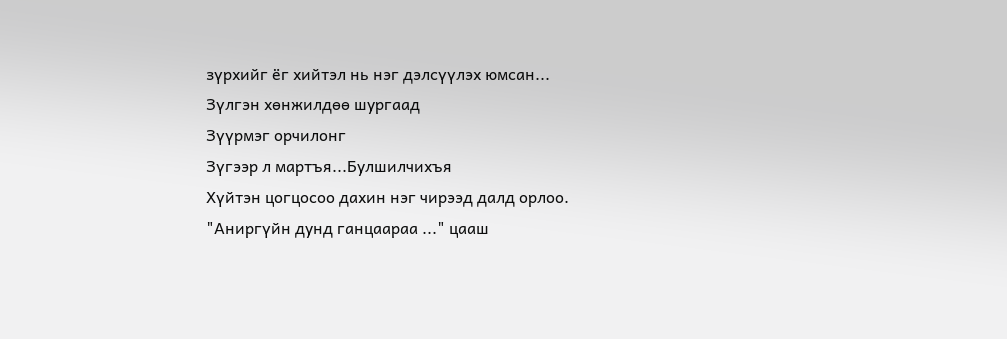зүрхийг ёг хийтэл нь нэг дэлсүүлэх юмсан...
Зүлгэн хөнжилдөө шургаад
Зүүрмэг орчилонг
Зүгээр л мартъя...Булшилчихъя
Хүйтэн цогцосоо дахин нэг чирээд далд орлоо.
"Аниргүйн дунд ганцаараа ..." цааш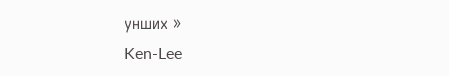унших »
Ken-Lee